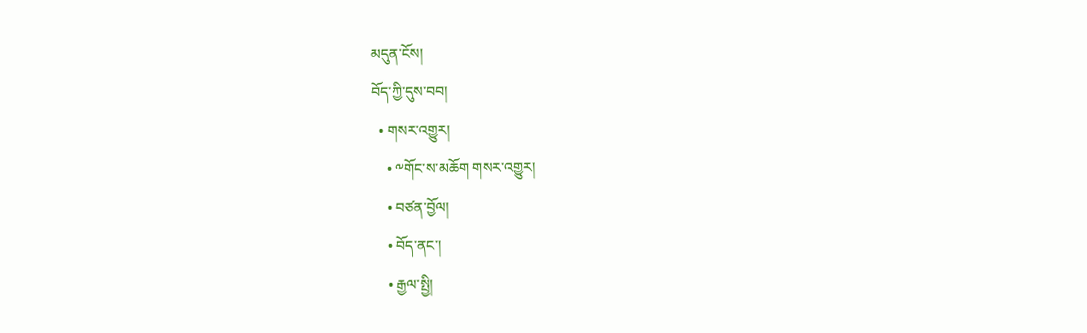མདུན་ངོས།
བོད་ཀྱི་དུས་བབ།
  • གསར་འགྱུར།
    • ༸གོང་ས་མཆོག གསར་འགྱུར།
    • བཙན་བྱོལ།
    • བོད་ནང་།
    • རྒྱལ་སྤྱི།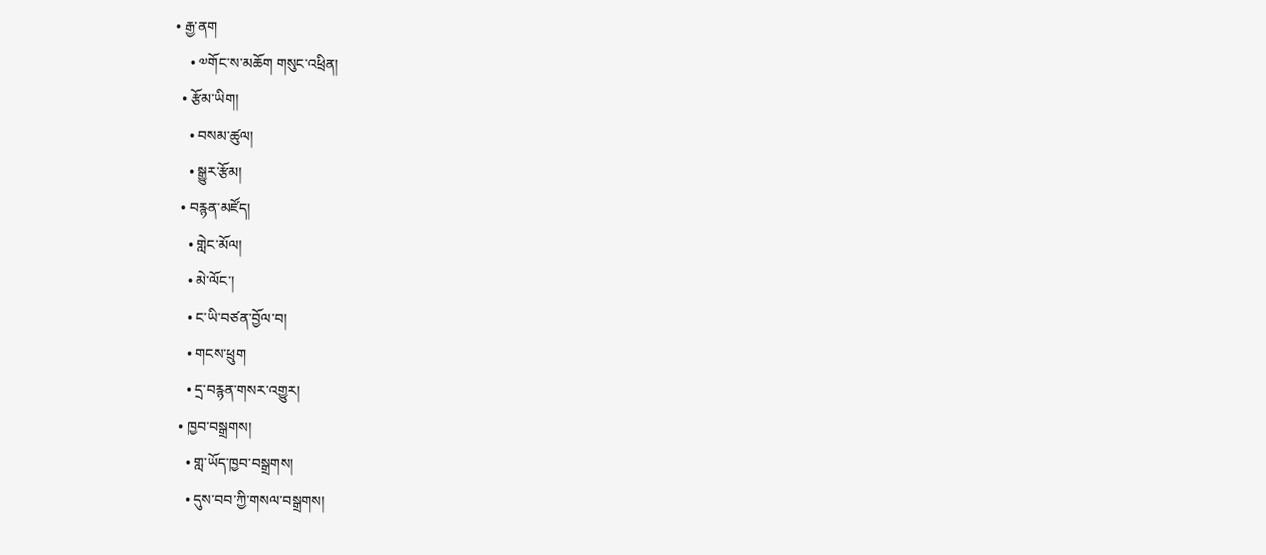• རྒྱ་ནག
    • ༧གོང་ས་མཆོག གསུང་འཕྲིན།
  • རྩོམ་ཡིག།
    • བསམ་ཚུལ།
    • སྒྱུར་རྩོམ།
  • བརྙན་མཛོད།
    • གླེང་མོལ།
    • མེ་ལོང་།
    • ང་ཡི་བཙན་བྱོལ་བ།
    • གངས་ཕྲུག
    • དྲ་བརྙན་གསར་འགྱུར།
  • ཁྱབ་བསྒྲགས།
    • གླ་ཡོད་ཁྱབ་བསྒྲགས།
    • དུས་བབ་ཀྱི་གསལ་བསྒྲགས།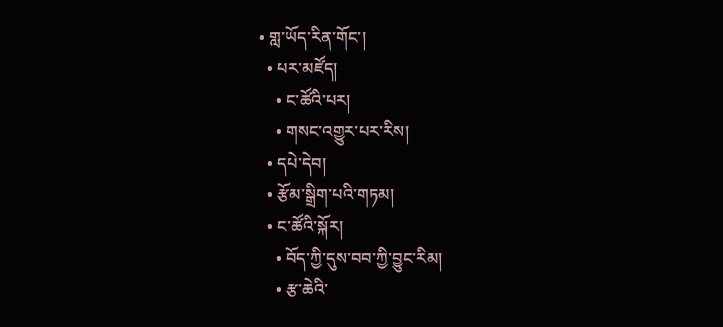• གླ་ཡོད་རིན་གོང་།
  • པར་མཛོད།
    • ང་ཚོའི་པར།
    • གསང་འགྱུར་པར་རིས།
  • དཔེ་དེབ།
  • རྩོམ་སྒྲིག་པའི་གཏམ།
  • ང་ཚོའི་སྐོར།
    • བོད་ཀྱི་དུས་བབ་ཀྱི་བྱུང་རིམ།
    • རྩ་ཆེའི་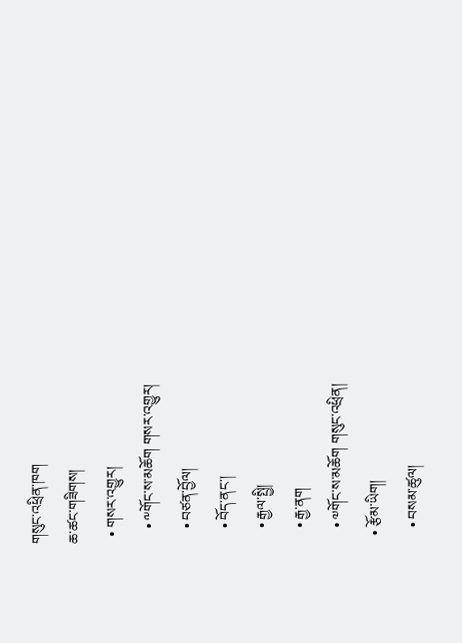གསུང་འཕྲིན་ཁག
ཆ་ཚང་གཟིགས།
  • གསར་འགྱུར།
    • ༸གོང་ས་མཆོག གསར་འགྱུར།
    • བཙན་བྱོལ།
    • བོད་ནང་།
    • རྒྱལ་སྤྱི།
    • རྒྱ་ནག
    • ༧གོང་ས་མཆོག གསུང་འཕྲིན།
  • རྩོམ་ཡིག།
    • བསམ་ཚུལ།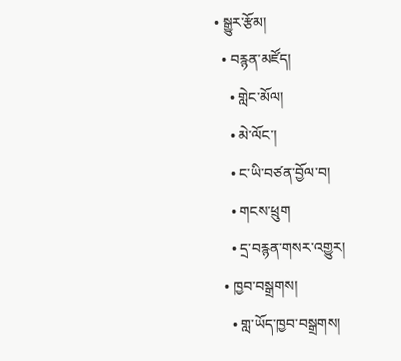• སྒྱུར་རྩོམ།
  • བརྙན་མཛོད།
    • གླེང་མོལ།
    • མེ་ལོང་།
    • ང་ཡི་བཙན་བྱོལ་བ།
    • གངས་ཕྲུག
    • དྲ་བརྙན་གསར་འགྱུར།
  • ཁྱབ་བསྒྲགས།
    • གླ་ཡོད་ཁྱབ་བསྒྲགས།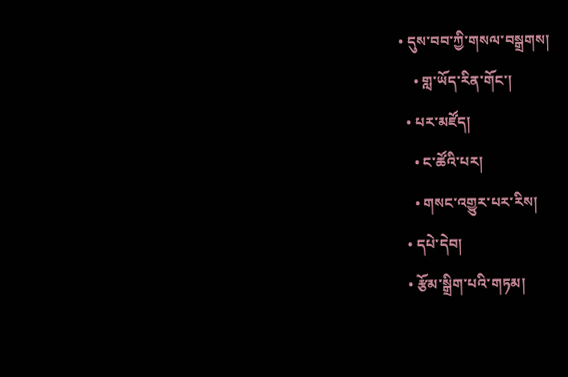• དུས་བབ་ཀྱི་གསལ་བསྒྲགས།
    • གླ་ཡོད་རིན་གོང་།
  • པར་མཛོད།
    • ང་ཚོའི་པར།
    • གསང་འགྱུར་པར་རིས།
  • དཔེ་དེབ།
  • རྩོམ་སྒྲིག་པའི་གཏམ།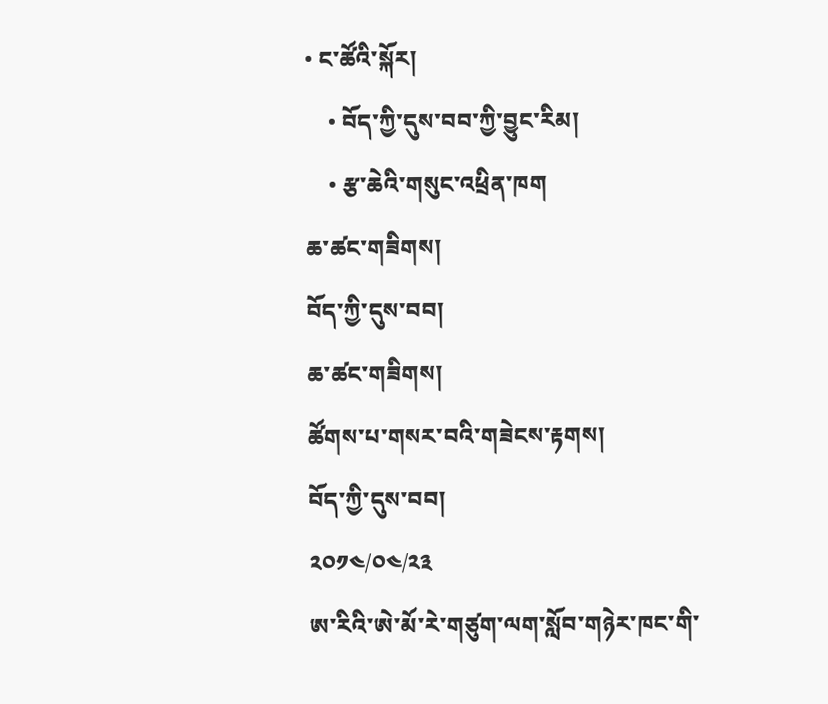• ང་ཚོའི་སྐོར།
    • བོད་ཀྱི་དུས་བབ་ཀྱི་བྱུང་རིམ།
    • རྩ་ཆེའི་གསུང་འཕྲིན་ཁག
ཆ་ཚང་གཟིགས།
བོད་ཀྱི་དུས་བབ།
ཆ་ཚང་གཟིགས།
ཚོགས་པ་གསར་བའི་གཟེངས་རྟགས།
བོད་ཀྱི་དུས་བབ།
༢༠༡༤/༠༤/༢༣
ཨ་རིའི་ཨེ་མོ་རེ་གཙུག་ལག་སློབ་གཉེར་ཁང་གི་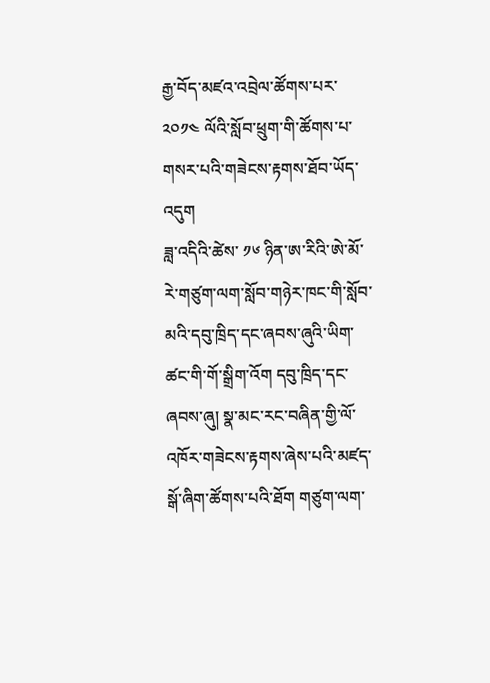རྒྱ་བོད་མཛའ་འབྲེལ་ཚོགས་པར་ ༢༠༡༤ ལོའི་སློབ་ཕྲུག་གི་ཚོགས་པ་གསར་པའི་གཟེངས་རྟགས་ཐོབ་ཡོད་འདུག
ཟླ་འདིའི་ཚེས་ ༡༦ ཉིན་ཨ་རིའི་ཨེ་མོ་རེ་གཙུག་ལག་སློབ་གཉེར་ཁང་གི་སློབ་མའི་དབུ་ཁྲིད་དང་ཞབས་ཞུའི་ཡིག་ཚང་གི་གོ་སྒྲིག་འོག དབུ་ཁྲིད་དང་ཞབས་ཞུ། སྣ་མང་རང་བཞིན་གྱི་ལོ་འཁོར་གཟེངས་རྟགས་ཞེས་པའི་མཛད་སྒོ་ཞིག་ཚོགས་པའི་ཐོག གཙུག་ལག་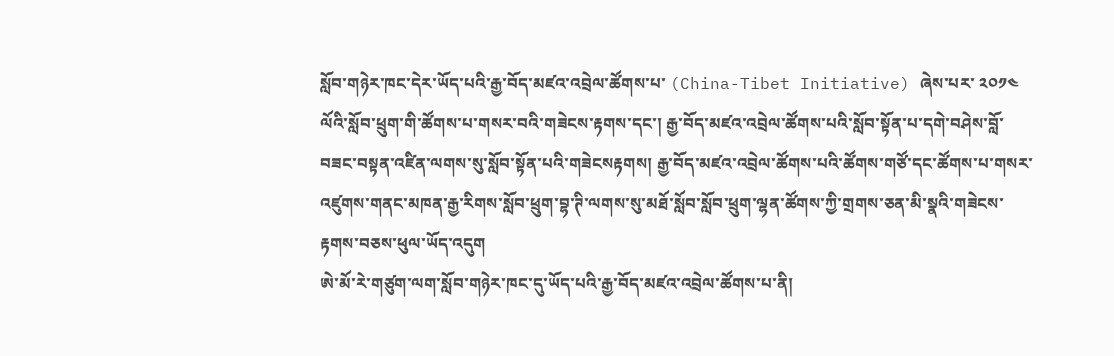སློབ་གཉེར་ཁང་དེར་ཡོད་པའི་རྒྱ་བོད་མཛའ་འབྲེལ་ཚོགས་པ་ (China-Tibet Initiative) ཞེས་པར་ ༢༠༡༤ ལོའི་སློབ་ཕྲུག་གི་ཚོགས་པ་གསར་བའི་གཟེངས་རྟགས་དང་། རྒྱ་བོད་མཛའ་འབྲེལ་ཚོགས་པའི་སློབ་སྟོན་པ་དགེ་བཤེས་བློ་བཟང་བསྟན་འཛིན་ལགས་སུ་སློབ་སྟོན་པའི་གཟེངསརྟགས། རྒྱ་བོད་མཛའ་འབྲེལ་ཚོགས་པའི་ཚོགས་གཙོ་དང་ཚོགས་པ་གསར་འཛུགས་གནང་མཁན་རྒྱ་རིགས་སློབ་ཕྲུག་བྷ་ཊི་ལགས་སུ་མཐོ་སློབ་སློབ་ཕྲུག་ལྷན་ཚོགས་ཀྱི་གྲགས་ཅན་མི་སྣའི་གཟེངས་རྟགས་བཅས་ཕུལ་ཡོད་འདུག
ཨེ་མོ་རེ་གཙུག་ལག་སློབ་གཉེར་ཁང་དུ་ཡོད་པའི་རྒྱ་བོད་མཛའ་འབྲེལ་ཚོགས་པ་ནི།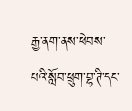རྒྱ་ནག་ནས་ཕེབས་པའི་སློབ་ཕྲུག་བྷ་ཊི་དང་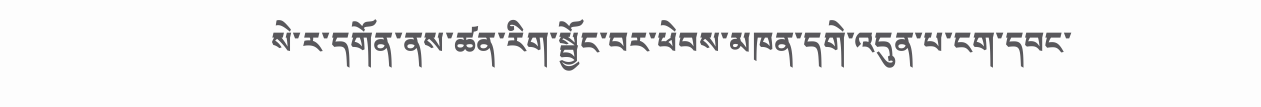སེ་ར་དགོན་ནས་ཚན་རིག་སྦྱོང་བར་ཕེབས་མཁན་དགེ་འདུན་པ་ངག་དབང་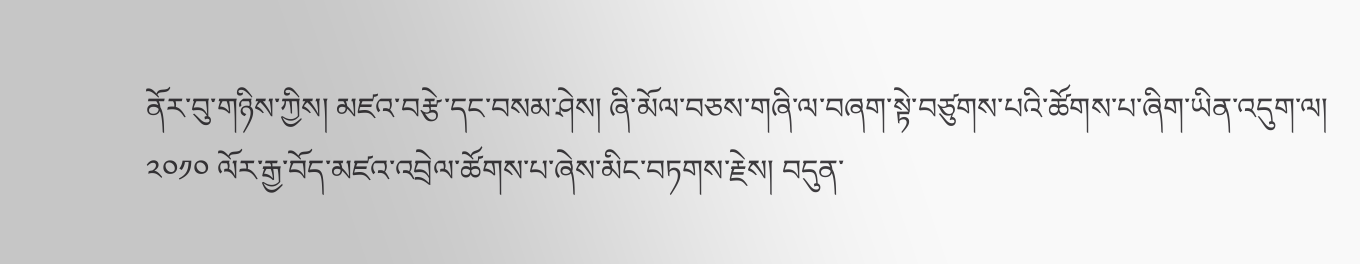ནོར་བུ་གཉིས་ཀྱིས། མཛའ་བརྩེ་དང་བསམ་ཤེས། ཞི་མོལ་བཅས་གཞི་ལ་བཞག་སྟེ་བཙུགས་པའི་ཚོགས་པ་ཞིག་ཡིན་འདུག་ལ། ༢༠༡༠ ལོར་རྒྱ་བོད་མཛའ་འབྲེལ་ཚོགས་པ་ཞེས་མིང་བཏགས་རྗེས། བདུན་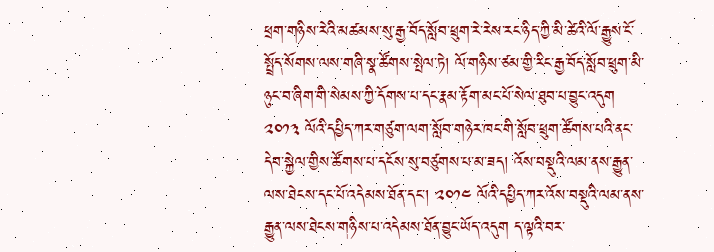ཕྲག་གཉིས་རེའི་མཚམས་སུ་རྒྱ་བོད་སློབ་ཕྲུག་རེ་རེས་རང་ཉིད་ཀྱི་མི་ཚེའི་ལོ་རྒྱུས་ངོ་སྤྲོད་སོགས་ལས་གཞི་སྣ་ཚོགས་སྤེལ་ཏེ། ལོ་གཉིས་ཙམ་གྱི་རིང་རྒྱ་བོད་སློབ་ཕྲུག་མི་ཉུང་བ་ཞིག་གི་སེམས་ཀྱི་དོགས་པ་དང་རྣམ་རྟོག་མང་པོ་སེལ་ཐུབ་པ་བྱུང་འདུག
༢༠༡༣ ལོའི་དཔྱིད་ཀར་གཙུག་ལག་སློབ་གཉེར་ཁང་གི་སློབ་ཕྲུག་ཚོགས་པའི་ནང་དེབ་སྐྱེལ་གྱིས་ཚོགས་པ་དངོས་སུ་བཙུགས་པ་མ་ཟད། འོས་བསྡུའི་ལམ་ནས་རྒྱུན་ལས་ཐེངས་དང་པོ་འདེམས་ཐོན་དང་། ༢༠༡༤ ལོའི་དཔྱིད་ཀར་འོས་བསྡུའི་ལམ་ནས་རྒྱུན་ལས་ཐེངས་གཉིས་པ་འདེམས་ཐོན་བྱུང་ཡོད་འདུག ད་ལྟའི་བར་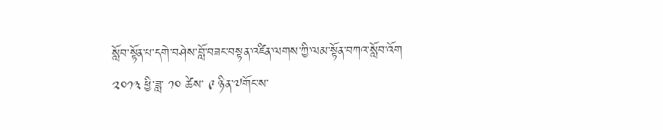སློབ་སྟོན་པ་དགེ་བཤེས་བློ་བཟང་བསྟན་འཛིན་ལགས་ཀྱི་ལམ་སྟོན་བཀའ་སློབ་འོག ༢༠༡༣ ཕྱི་ཟླ་ ༡༠ ཚེས་ ༩ ཉིན་༧གོང་ས་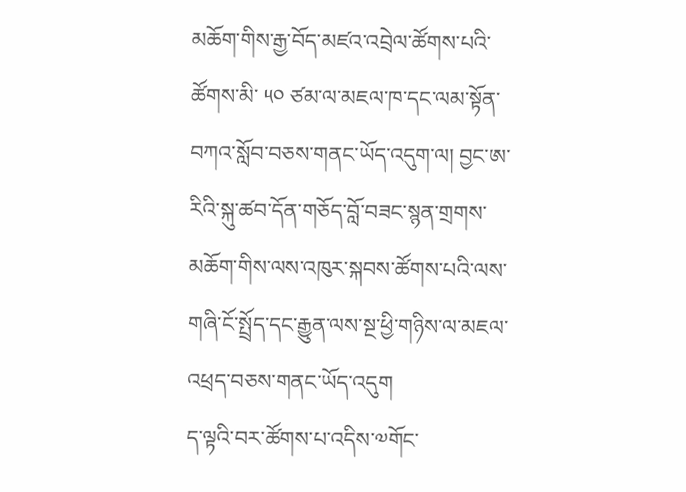མཆོག་གིས་རྒྱ་བོད་མཛའ་འབྲེལ་ཚོགས་པའི་ཚོགས་མི་ ༥༠ ཙམ་ལ་མཇལ་ཁ་དང་ལམ་སྟོན་བཀའ་སློབ་བཅས་གནང་ཡོད་འདུག་ལ། བྱང་ཨ་རིའི་སྐུ་ཚབ་དོན་གཅོད་བློ་བཟང་སྙན་གྲགས་མཆོག་གིས་ལས་འཁུར་སྐབས་ཚོགས་པའི་ལས་གཞི་ངོ་སྤྲོད་དང་རྒྱུན་ལས་སྔ་ཕྱི་གཉིས་ལ་མཇལ་འཕྲད་བཅས་གནང་ཡོད་འདུག
ད་ལྟའི་བར་ཚོགས་པ་འདིས་༧གོང་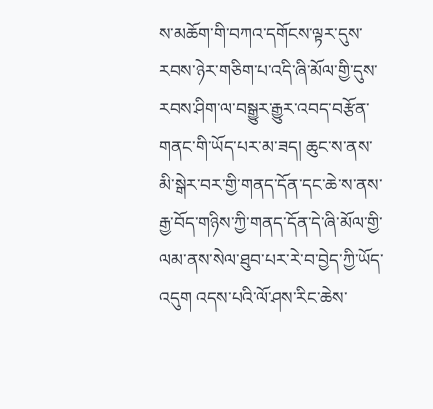ས་མཆོག་གི་བཀའ་དགོངས་ལྟར་དུས་རབས་ཉེར་གཅིག་པ་འདི་ཞི་མོལ་གྱི་དུས་རབས་ཤིག་ལ་བསྒྱུར་རྒྱུར་འབད་བརྩོན་གནང་གི་ཡོད་པར་མ་ཟད། ཆུང་ས་ནས་མི་སྒེར་བར་གྱི་གནད་དོན་དང་ཆེ་ས་ནས་རྒྱ་བོད་གཉིས་ཀྱི་གནད་དོན་དེ་ཞི་མོལ་གྱི་ལམ་ནས་སེལ་ཐུབ་པར་རེ་བ་བྱེད་ཀྱི་ཡོད་འདུག འདས་པའི་ལོ་ཤས་རིང་ཆེས་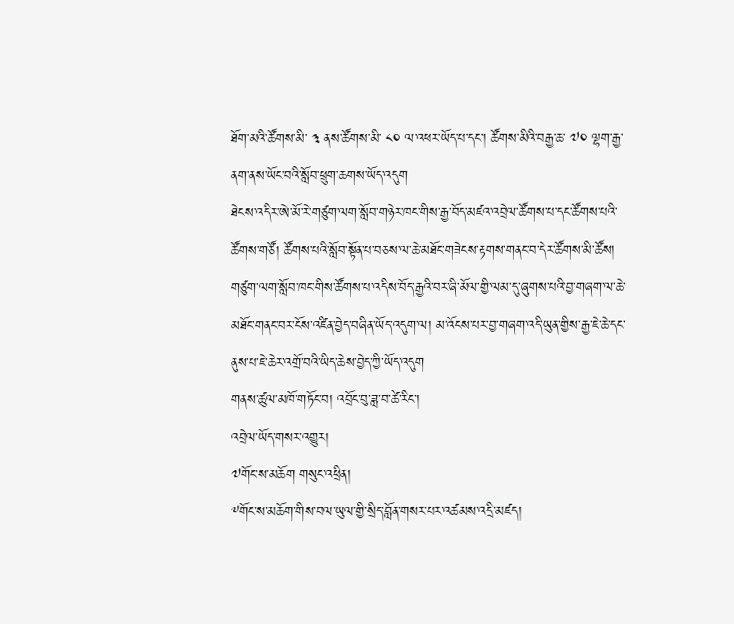ཐོག་མའི་ཚོགས་མི་ ༣ ནས་ཚོགས་མི་ ༨༠ ལ་འཕར་ཡོད་པ་དང་། ཚོགས་མིའི་བརྒྱ་ཆ་ ༧༠ ལྷག་རྒྱ་ནག་ནས་ཡོང་བའི་སློབ་ཕྲུག་ཆགས་ཡོད་འདུག
ཐེངས་འདིར་ཨེ་མོ་རེ་གཙུག་ལག་སློབ་གཉེར་ཁང་གིས་རྒྱ་བོད་མཛའ་འབྲེལ་ཚོགས་པ་དང་ཚོགས་པའི་ཚོགས་གཙོ། ཚོགས་པའི་སློབ་སྟོན་པ་བཅས་ལ་ཆེ་མཐོང་གཟེངས་རྟགས་གནང་བ་དེར་ཚོགས་མི་ཚོས། གཙུག་ལག་སློབ་ཁང་གིས་ཚོགས་པ་འདིས་བོད་རྒྱའི་བར་ཞི་མོལ་གྱི་ལམ་དུ་ཞུགས་པའི་བྱ་གཞག་ལ་ཆེ་མཐོང་གནང་བར་ངོས་འཛིན་བྱེད་བཞིན་ཡོད་འདུག་ལ། མ་འོངས་པར་བྱ་གཞག་འདི་ཡུན་གྱིས་རྒྱ་ཇེ་ཆེ་དང་ནུས་པ་ཇེ་ཆེར་འགྲོ་བའི་ཡིད་ཆེས་བྱེད་ཀྱི་ཡོད་འདུག
གནས་ཚུལ་མཁོ་གཏོང་བ། འབྲོང་བུ་ཟླ་བ་ཚེ་རིང་།
འབྲེལ་ཡོད་གསར་འགྱུར།
༧གོང་ས་མཆོག གསུང་འཕྲིན།
༸གོང་ས་མཆོག་གིས་བལ་ཡུལ་གྱི་སྲིད་བློན་གསར་པར་འཚམས་འདྲི་མཛད།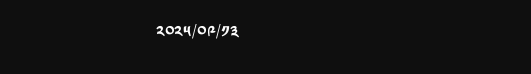༢༠༢༥/༠༩/༡༣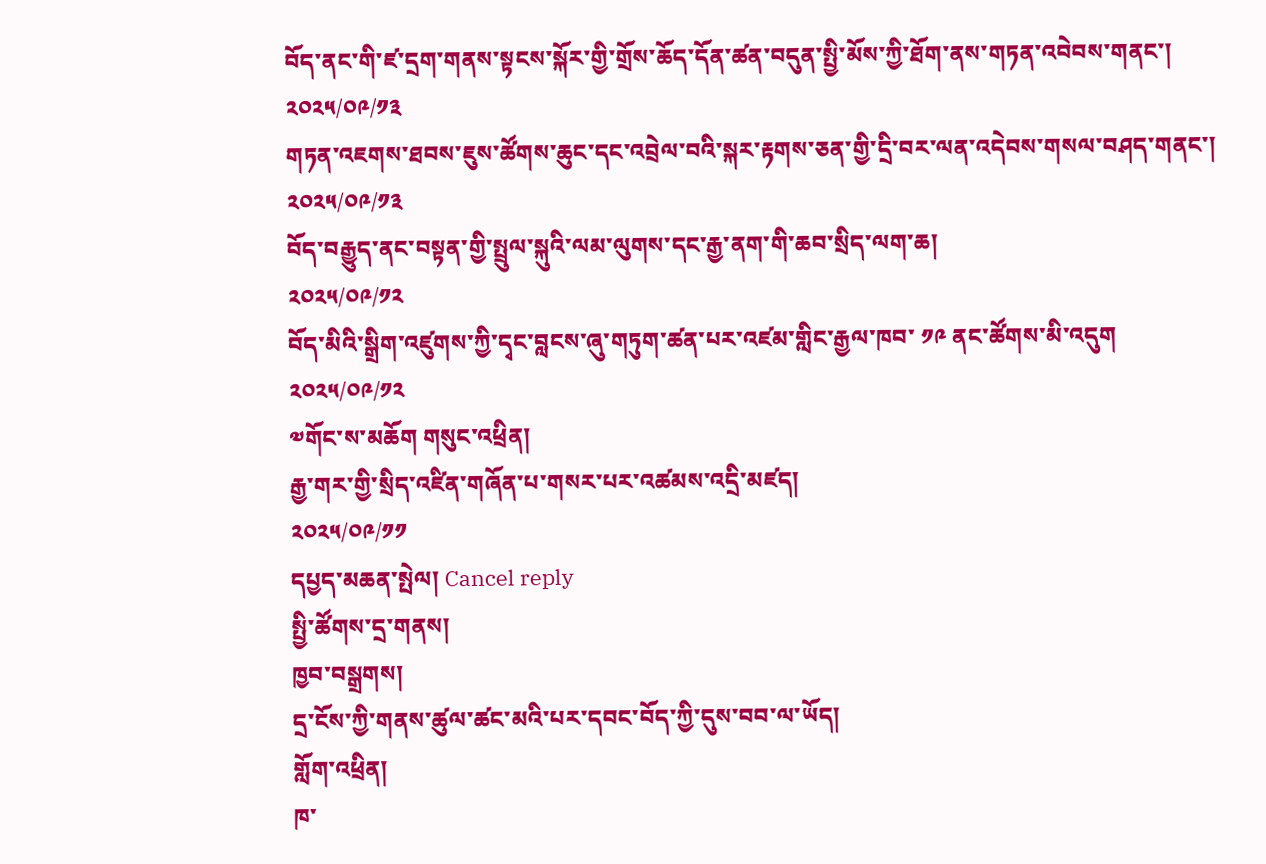བོད་ནང་གི་ཛ་དྲག་གནས་སྟངས་སྐོར་གྱི་གྲོས་ཆོད་དོན་ཚན་བདུན་སྤྱི་མོས་ཀྱི་ཐོག་ནས་གཏན་འབེབས་གནང་།
༢༠༢༥/༠༩/༡༣
གཏན་འཇགས་ཐབས་ཇུས་ཚོགས་ཆུང་དང་འབྲེལ་བའི་སྐར་རྟགས་ཅན་གྱི་དྲི་བར་ལན་འདེབས་གསལ་བཤད་གནང་།
༢༠༢༥/༠༩/༡༣
བོད་བརྒྱུད་ནང་བསྟན་གྱི་སྤྲུལ་སྐུའི་ལམ་ལུགས་དང་རྒྱ་ནག་གི་ཆབ་སྲིད་ལག་ཆ།
༢༠༢༥/༠༩/༡༢
བོད་མིའི་སྒྲིག་འཛུགས་ཀྱི་དྭང་བླངས་ཞུ་གཏུག་ཚན་པར་འཛམ་གླིང་རྒྱལ་ཁབ་ ༡༩ ནང་ཚོགས་མི་འདུག
༢༠༢༥/༠༩/༡༢
༧གོང་ས་མཆོག གསུང་འཕྲིན།
རྒྱ་གར་གྱི་སྲིད་འཛིན་གཞོན་པ་གསར་པར་འཚམས་འདྲི་མཛད།
༢༠༢༥/༠༩/༡༡
དཔྱད་མཆན་སྤེལ། Cancel reply
སྤྱི་ཚོགས་དྲ་གནས།
ཁྱབ་བསྒྲགས།
དྲ་ངོས་ཀྱི་གནས་ཚུལ་ཚང་མའི་པར་དབང་བོད་ཀྱི་དུས་བབ་ལ་ཡོད།
གློག་འཕྲིན།
ཁ་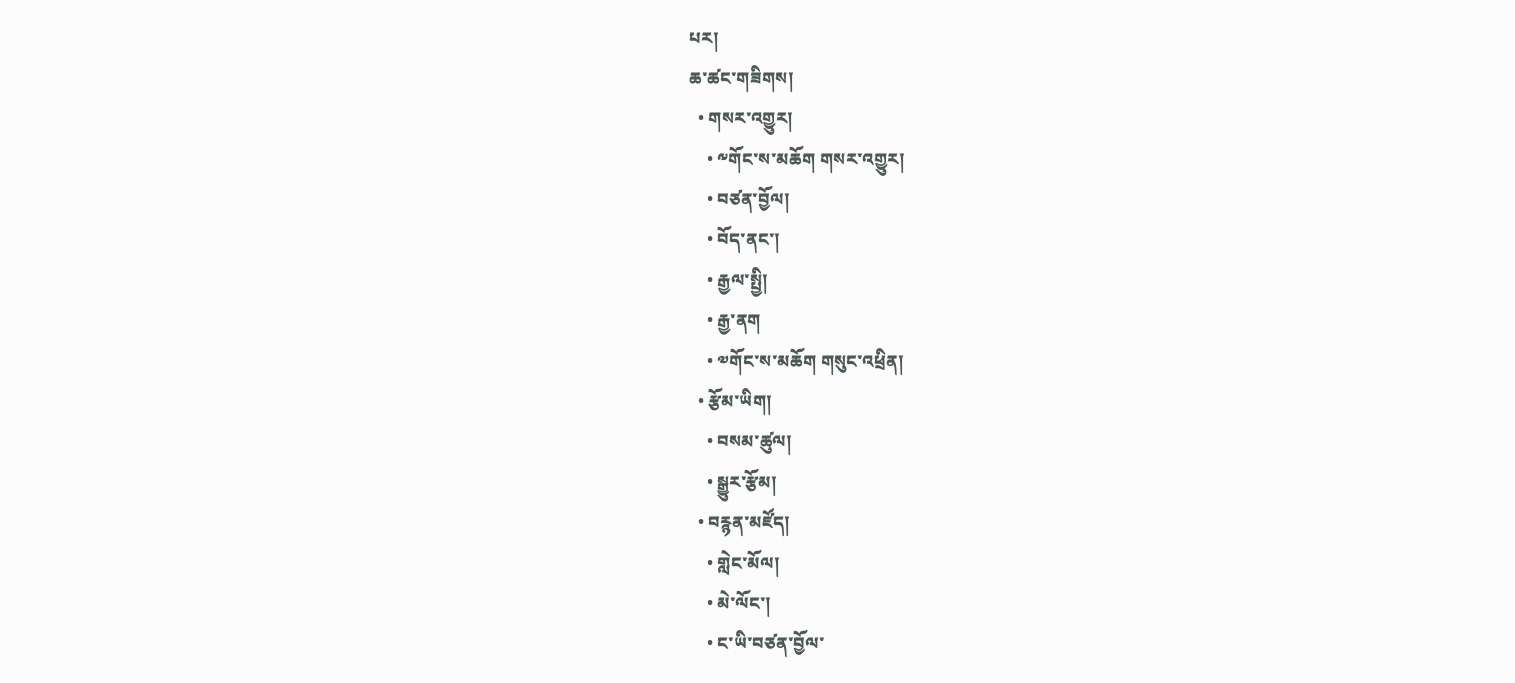པར།
ཆ་ཚང་གཟིགས།
  • གསར་འགྱུར།
    • ༸གོང་ས་མཆོག གསར་འགྱུར།
    • བཙན་བྱོལ།
    • བོད་ནང་།
    • རྒྱལ་སྤྱི།
    • རྒྱ་ནག
    • ༧གོང་ས་མཆོག གསུང་འཕྲིན།
  • རྩོམ་ཡིག།
    • བསམ་ཚུལ།
    • སྒྱུར་རྩོམ།
  • བརྙན་མཛོད།
    • གླེང་མོལ།
    • མེ་ལོང་།
    • ང་ཡི་བཙན་བྱོལ་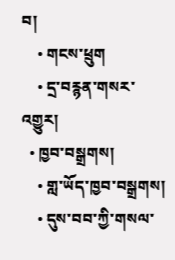བ།
    • གངས་ཕྲུག
    • དྲ་བརྙན་གསར་འགྱུར།
  • ཁྱབ་བསྒྲགས།
    • གླ་ཡོད་ཁྱབ་བསྒྲགས།
    • དུས་བབ་ཀྱི་གསལ་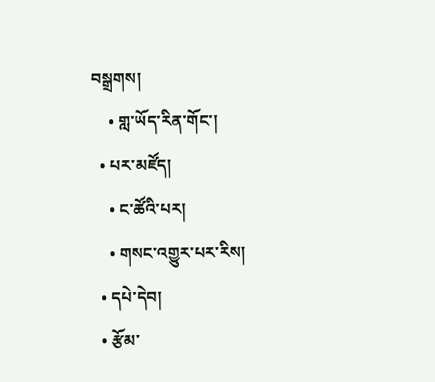བསྒྲགས།
    • གླ་ཡོད་རིན་གོང་།
  • པར་མཛོད།
    • ང་ཚོའི་པར།
    • གསང་འགྱུར་པར་རིས།
  • དཔེ་དེབ།
  • རྩོམ་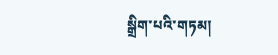སྒྲིག་པའི་གཏམ།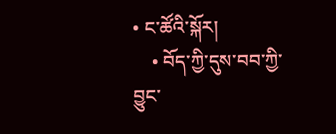• ང་ཚོའི་སྐོར།
    • བོད་ཀྱི་དུས་བབ་ཀྱི་བྱུང་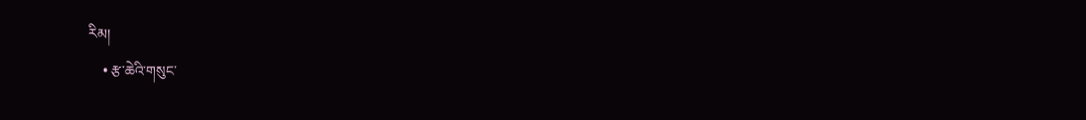རིམ།
    • རྩ་ཆེའི་གསུང་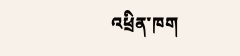འཕྲིན་ཁག